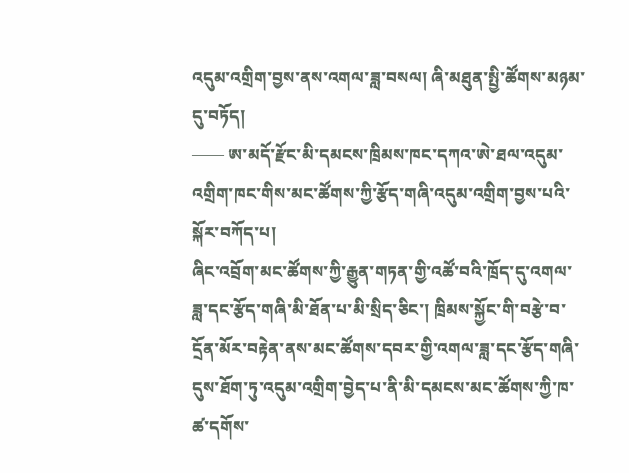འདུམ་འགྲིག་བྱས་ནས་འགལ་ཟླ་བསལ། ཞི་མཐུན་སྤྱི་ཚོགས་མཉམ་དུ་བཏོད།
—— ཨ་མདོ་རྫོང་མི་དམངས་ཁྲིམས་ཁང་དཀའ་ཨེ་ཐལ་འདུམ་འགྲིག་ཁང་གིས་མང་ཚོགས་ཀྱི་རྩོད་གཞི་འདུམ་འགྲིག་བྱས་པའི་སྐོར་བཀོད་པ།
ཞིང་འབྲོག་མང་ཚོགས་ཀྱི་རྒྱུན་གཏན་གྱི་འཚོ་བའི་ཁྲོད་དུ་འགལ་ཟླ་དང་རྩོད་གཞི་མི་ཐོན་པ་མི་སྲིད་ཅིང་། ཁྲིམས་སྐྱོང་གི་བརྩེ་བ་དྲོན་མོར་བརྟེན་ནས་མང་ཚོགས་དབར་གྱི་འགལ་ཟླ་དང་རྩོད་གཞི་དུས་ཐོག་ཏུ་འདུམ་འགྲིག་བྱེད་པ་ནི་མི་དམངས་མང་ཚོགས་ཀྱི་ཁ་ཚ་དགོས་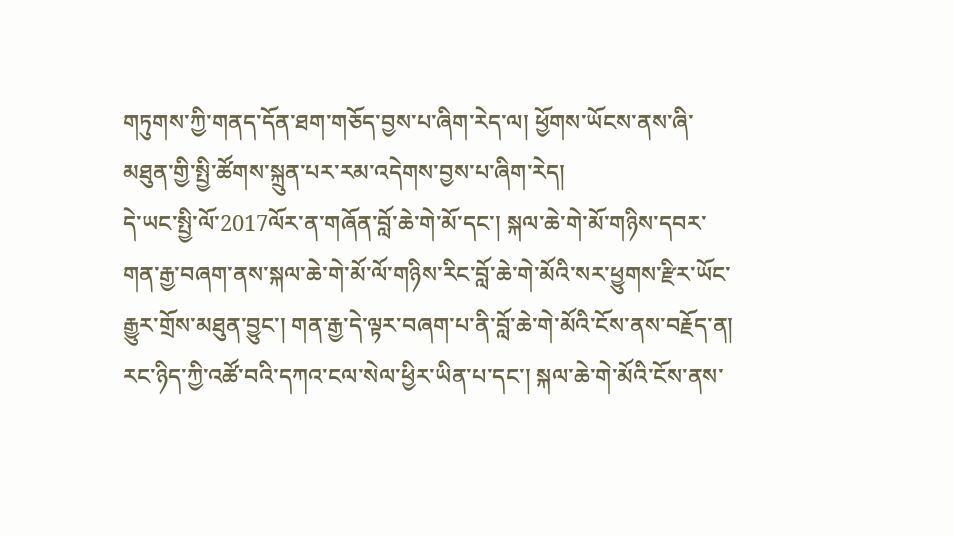གཏུགས་ཀྱི་གནད་དོན་ཐག་གཅོད་བྱས་པ་ཞིག་རེད་ལ། ཕྱོགས་ཡོངས་ནས་ཞི་མཐུན་གྱི་སྤྱི་ཚོགས་སྐྲུན་པར་རམ་འདེགས་བྱས་པ་ཞིག་རེད།
དེ་ཡང་སྤྱི་ལོ་2017ལོར་ན་གཞོན་བློ་ཆེ་གེ་མོ་དང་། སྐལ་ཆེ་གེ་མོ་གཉིས་དབར་གན་རྒྱ་བཞག་ནས་སྐལ་ཆེ་གེ་མོ་ལོ་གཉིས་རིང་བློ་ཆེ་གེ་མོའི་སར་ཕྱུགས་རྫིར་ཡོང་རྒྱུར་གྲོས་མཐུན་བྱུང་། གན་རྒྱ་དེ་ལྟར་བཞག་པ་ནི་བློ་ཆེ་གེ་མོའི་ངོས་ནས་བརྗོད་ན། རང་ཉིད་ཀྱི་འཚོ་བའི་དཀའ་ངལ་སེལ་ཕྱིར་ཡིན་པ་དང་། སྐལ་ཆེ་གེ་མོའི་ངོས་ནས་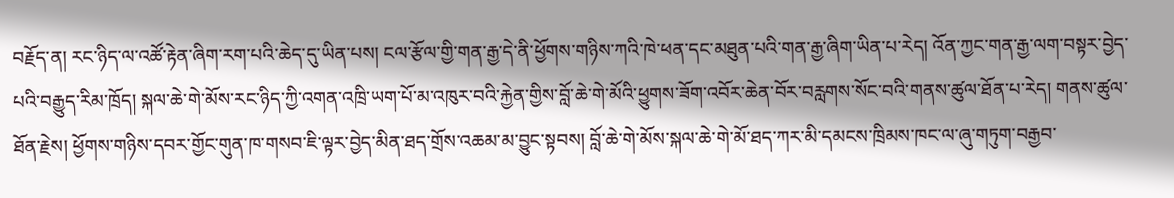བརྗོད་ན། རང་ཉིད་ལ་འཚོ་རྟེན་ཞིག་རག་པའི་ཆེད་དུ་ཡིན་པས། ངལ་རྩོལ་གྱི་གན་རྒྱ་དེ་ནི་ཕྱོགས་གཉིས་ཀའི་ཁེ་ཕན་དང་མཐུན་པའི་གན་རྒྱ་ཞིག་ཡིན་པ་རེད། འོན་ཀྱང་གན་རྒྱ་ལག་བསྟར་བྱེད་པའི་བརྒྱུད་རིམ་ཁྲོད། སྐལ་ཆེ་གེ་མོས་རང་ཉིད་ཀྱི་འགན་འཁྲི་ཡག་པོ་མ་འཁུར་བའི་རྐྱེན་གྱིས་བློ་ཆེ་གེ་མོའི་ཕྱུགས་ཟོག་འབོར་ཆེན་བོར་བརླགས་སོང་བའི་གནས་ཚུལ་ཐོན་པ་རེད། གནས་ཚུལ་ཐོན་རྗེས། ཕྱོགས་གཉིས་དབར་གྱོང་གུན་ཁ་གསབ་ཇི་ལྟར་བྱེད་མིན་ཐད་གྲོས་འཆམ་མ་བྱུང་སྟབས། བློ་ཆེ་གེ་མོས་སྐལ་ཆེ་གེ་མོ་ཐད་ཀར་མི་དམངས་ཁྲིམས་ཁང་ལ་ཞུ་གཏུག་བརྒྱབ་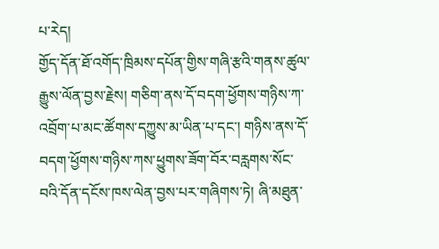པ་རེད།
གྱོད་དོན་ཐོ་འགོད་ཁྲིམས་དཔོན་གྱིས་གཞི་རྩའི་གནས་ཚུལ་རྒྱུས་ལོན་བྱས་རྗེས། གཅིག་ནས་དོ་བདག་ཕྱོགས་གཉིས་ཀ་འབྲོག་པ་མང་ཚོགས་དཀྱུས་མ་ཡིན་པ་དང་། གཉིས་ནས་དོ་བདག་ཕྱོགས་གཉིས་ཀས་ཕྱུགས་ཟོག་བོར་བརླགས་སོང་བའི་དོན་དངོས་ཁས་ལེན་བྱས་པར་གཞིགས་ཏེ། ཞི་མཐུན་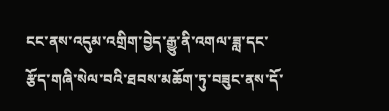ངང་ནས་འདུམ་འགྲིག་བྱེད་རྒྱུ་ནི་འགལ་ཟླ་དང་རྩོད་གཞི་སེལ་བའི་ཐབས་མཆོག་ཏུ་བཟུང་ནས་དོ་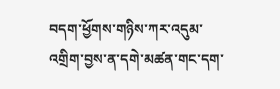བདག་ཕྱོགས་གཉིས་ཀར་འདུམ་འགྲིག་བྱས་ན་དགེ་མཚན་གང་དག་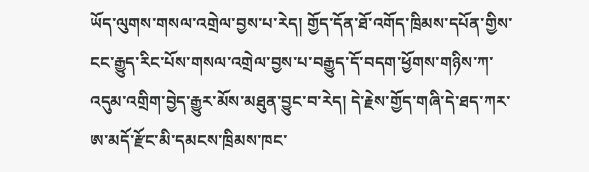ཡོད་ལུགས་གསལ་འགྲེལ་བྱས་པ་རེད། གྱོད་དོན་ཐོ་འགོད་ཁྲིམས་དཔོན་གྱིས་ངང་རྒྱུད་རིང་པོས་གསལ་འགྲེལ་བྱས་པ་བརྒྱུད་དོ་བདག་ཕྱོགས་གཉིས་ཀ་འདུམ་འགྲིག་བྱེད་རྒྱུར་མོས་མཐུན་བྱུང་བ་རེད། དེ་རྗེས་གྱོད་གཞི་དེ་ཐད་ཀར་ཨ་མདོ་རྫོང་མི་དམངས་ཁྲིམས་ཁང་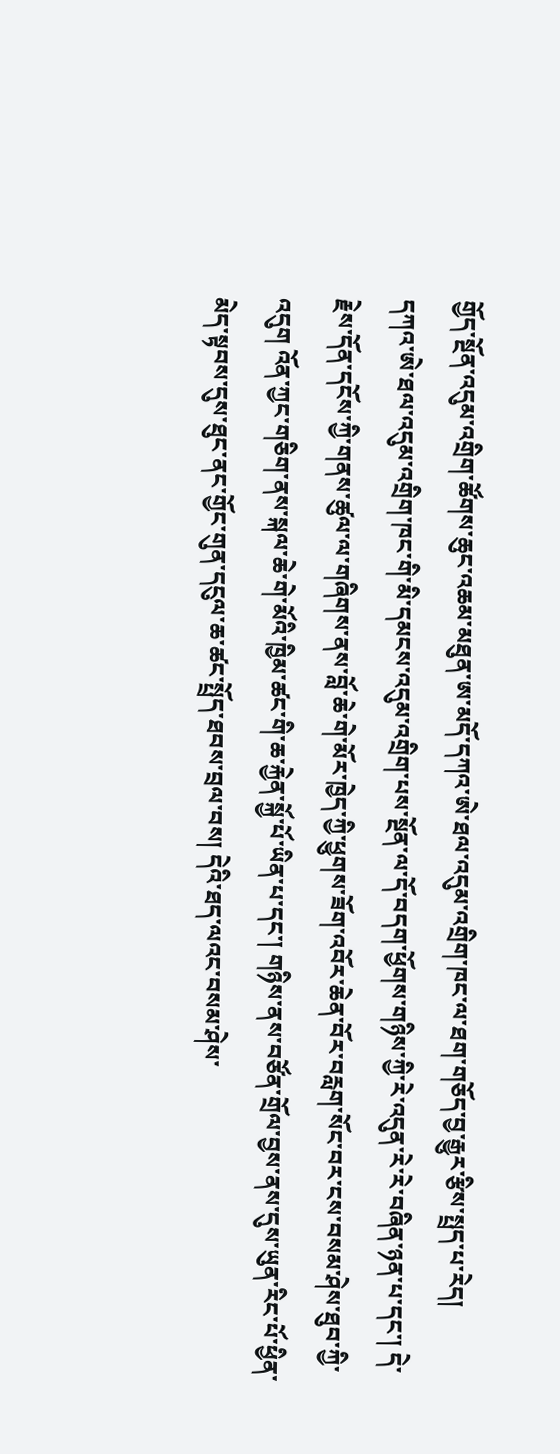གྱོད་སྔོན་འདུམ་འགྲིག་ཚོགས་ཆུང་འཆམ་མཐུན་ཨ་མདོ་དཀའ་ཨེ་ཐལ་འདུམ་འགྲིག་ཁང་ལ་ཐག་གཅོད་བྱ་རྒྱུར་རྩིས་སྤྲད་པ་རེད།
དཀའ་ཨེ་ཐལ་འདུམ་འགྲིག་ཁང་གི་མི་དམངས་འདུམ་འགྲིག་པས་སྔོན་ལ་དོ་བདག་ཕྱོགས་གཉིས་ཀྱི་རེ་འདུན་རེ་རེ་བཞིན་ཉན་པ་དང་། དེ་རྗེས་དོན་དངོས་ཀྱི་གནས་ཚུལ་ལ་གཞིགས་ནས་བློ་ཆེ་གེ་མོར་ཁྱེད་ཀྱི་ཕྱུགས་ཟོག་འབོར་ཆེན་བོར་བརླག་སོང་བར་ངས་བསམ་ཤེས་ཐུབ་ཀྱི་འདུག འོན་ཀྱང་གཅིག་ནས་སྐལ་ཆེ་གེ་མོའི་ཁྱིམ་ཚང་གི་ཆ་རྐྱེན་སྐྱོ་པོ་ཡིན་པ་དང་། གཉིས་ནས་བཙོན་གྲོལ་བྱས་ནས་དུས་ཡུན་རིང་པོ་ཕྱིན་མེད་སྟབས་དུས་ཐུང་ནང་གྱོང་གུན་དངུལ་ཆ་ཚང་སྤྲོད་ཐབས་བྲལ་བས། དེའི་ཐད་ལའང་བསམ་ཤེས་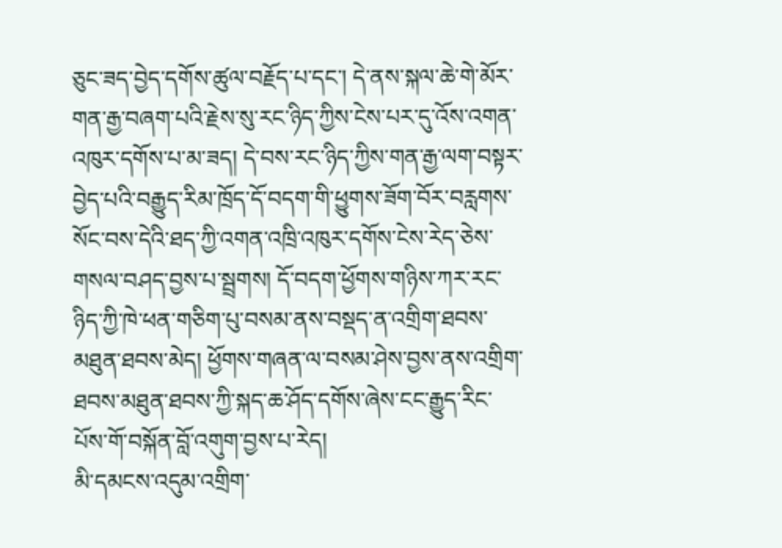ཅུང་ཟད་བྱེད་དགོས་ཚུལ་བརྗོད་པ་དང་། དེ་ནས་སྐལ་ཆེ་གེ་མོར་གན་རྒྱ་བཞག་པའི་རྗེས་སུ་རང་ཉིད་ཀྱིས་ངེས་པར་དུ་འོས་འགན་འཁུར་དགོས་པ་མ་ཟད། དེ་བས་རང་ཉིད་ཀྱིས་གན་རྒྱ་ལག་བསྟར་བྱེད་པའི་བརྒྱུད་རིམ་ཁྲོད་དོ་བདག་གི་ཕྱུགས་ཟོག་བོར་བརླགས་སོང་བས་དེའི་ཐད་ཀྱི་འགན་འཁྲི་འཁུར་དགོས་ངེས་རེད་ཅེས་གསལ་བཤད་བྱས་པ་སྦྲགས། དོ་བདག་ཕྱོགས་གཉིས་ཀར་རང་ཉིད་ཀྱི་ཁེ་ཕན་གཅིག་པུ་བསམ་ནས་བསྡད་ན་འགྲིག་ཐབས་མཐུན་ཐབས་མེད། ཕྱོགས་གཞན་ལ་བསམ་ཤེས་བྱས་ནས་འགྲིག་ཐབས་མཐུན་ཐབས་ཀྱི་སྐད་ཆ་ཤོད་དགོས་ཞེས་ངང་རྒྱུད་རིང་པོས་གོ་བསྐོན་བློ་འགུག་བྱས་པ་རེད།
མི་དམངས་འདུམ་འགྲིག་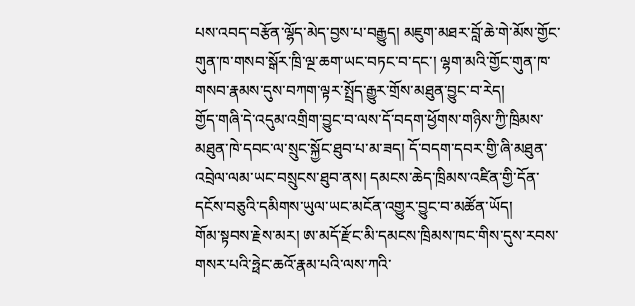པས་འབད་བརྩོན་ལྷོད་མེད་བྱས་པ་བརྒྱུད། མཇུག་མཐར་བློ་ཆེ་གེ་མོས་གྱོང་གུན་ཁ་གསབ་སྒོར་ཁྲི་ལྔ་ཆག་ཡང་བཏང་བ་དང་། ལྷག་མའི་གྱོང་གུན་ཁ་གསབ་རྣམས་དུས་བཀག་ལྟར་སྤྲོད་རྒྱུར་གྲོས་མཐུན་བྱུང་བ་རེད།
གྱོད་གཞི་དེ་འདུམ་འགྲིག་བྱུང་བ་ལས་དོ་བདག་ཕྱོགས་གཉིས་ཀྱི་ཁྲིམས་མཐུན་ཁེ་དབང་ལ་སྲུང་སྐྱོང་ཐུབ་པ་མ་ཟད། དོ་བདག་དབར་གྱི་ཞི་མཐུན་འབྲེལ་ལམ་ཡང་བསྲུངས་ཐུབ་ནས། དམངས་ཆེད་ཁྲིམས་འཛིན་གྱི་དོན་དངོས་བཅུའི་དམིགས་ཡུལ་ཡང་མངོན་འགྱུར་བྱུང་བ་མཚོན་ཡོད།
གོམ་སྟབས་རྗེས་མར། ཨ་མདོ་རྫོང་མི་དམངས་ཁྲིམས་ཁང་གིས་དུས་རབས་གསར་པའི་ཧྥེང་ཆའོ་རྣམ་པའི་ལས་ཀའི་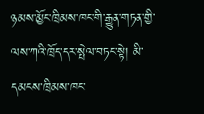ཉམས་མྱོང་ཁྲིམས་ཁང་གི་རྒྱུན་གཏན་གྱི་ལས་ཀའི་ཁྲོད་དར་སྤེལ་བཏང་སྟེ། མི་དམངས་ཁྲིམས་ཁང་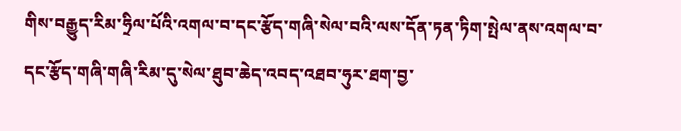གིས་བརྒྱུད་རིམ་ཧྲིལ་པོའི་འགལ་བ་དང་རྩོད་གཞི་སེལ་བའི་ལས་དོན་ཏན་ཏིག་སྤེལ་ནས་འགལ་བ་དང་རྩོད་གཞི་གཞི་རིམ་དུ་སེལ་ཐུབ་ཆེད་འབད་འཐབ་ཧུར་ཐག་བྱ་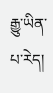རྒྱུ་ཡིན་པ་རེད།